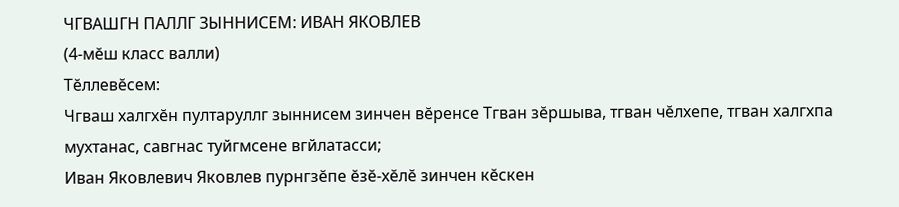ЧГВАШГН ПАЛЛГ ЗЫННИСЕМ: ИВАН ЯКОВЛЕВ
(4-мĕш класс валли)
Тĕллевĕсем:
Чгваш халгхĕн пултаруллг зыннисем зинчен вĕренсе Тгван зĕршыва, тгван чĕлхепе, тгван халгхпа мухтанас, савгнас туйгмсене вгйлатасси;
Иван Яковлевич Яковлев пурнгзĕпе ĕзĕ-хĕлĕ зинчен кĕскен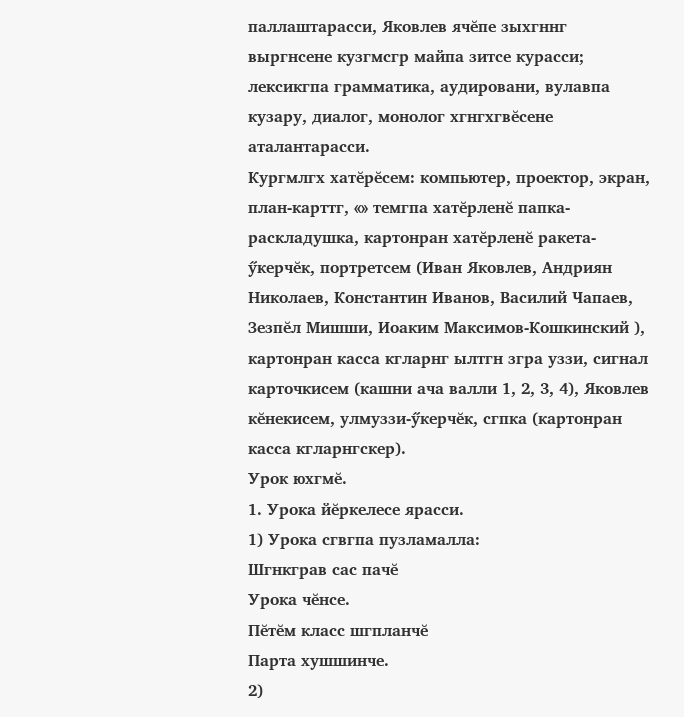паллаштарасси, Яковлев ячĕпе зыхгннг выргнсене кузгмсгр майпа зитсе курасси; лексикгпа грамматика, аудировани, вулавпа кузару, диалог, монолог хгнгхгвĕсене аталантарасси.
Кургмлгх хатĕрĕсем: компьютер, проектор, экран, план-карттг, «» темгпа хатĕрленĕ папка-раскладушка, картонран хатĕрленĕ ракета-ӳкерчĕк, портретсем (Иван Яковлев, Андриян Николаев, Константин Иванов, Василий Чапаев, Зезпĕл Мишши, Иоаким Максимов-Кошкинский ), картонран касса кгларнг ылтгн згра уззи, сигнал карточкисем (кашни ача валли 1, 2, 3, 4), Яковлев кĕнекисем, улмуззи-ӳкерчĕк, сгпка (картонран касса кгларнгскер).
Урок юхгмĕ.
1. Урока йĕркелесе ярасси.
1) Урока сгвгпа пузламалла:
Шгнкграв сас пачĕ
Урока чĕнсе.
Пĕтĕм класс шгпланчĕ
Парта хушшинче.
2)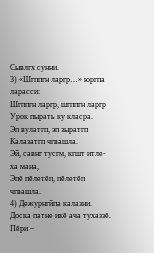Сывлгх сунни.
3) «Шгппгн ларгр…» юргпа ларасси:
Шгппгн ларгр, шгппгн ларгр
Урок пырать ку класра.
Эп вулатгп, эп зыратгп
Калазатгп чгвашла.
Эй, савнг тусгм, кгшт итле-ха мана,
Эпĕ пĕлетĕп, пĕлетĕп чгвашла.
4) Дежурнгйпа калазни. Доска патне икĕ ача тухаззĕ. Пĕри –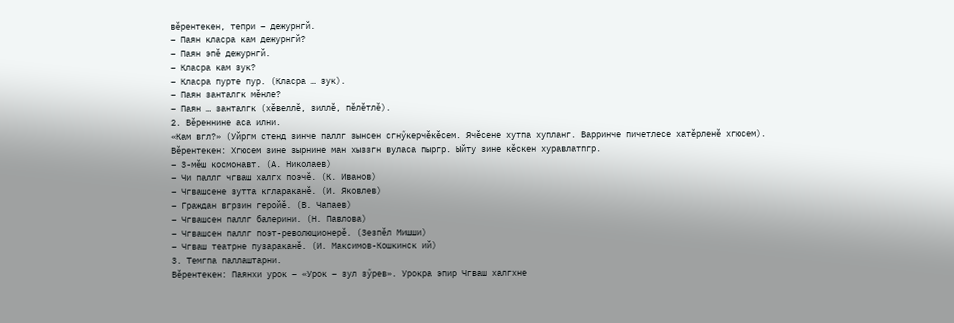вĕрентекен, тепри – дежурнгй.
– Паян класра кам дежурнгй?
– Паян эпĕ дежурнгй.
– Класра кам зук?
– Класра пурте пур. (Класра … зук).
– Паян занталгк мĕнле?
– Паян … занталгк (хĕвеллĕ, зиллĕ, пĕлĕтлĕ).
2. Вĕреннине аса илни.
«Кам вгл?» (Уйргм стенд зинче паллг зынсен сгнӳкерчĕкĕсем. Ячĕсене хутпа хупланг. Варринче пичетлесе хатĕрленĕ хгюсем).
Вĕрентекен: Хгюсем зине зырнине ман хыззгн вуласа пыргр. Ыйту зине кĕскен хуравлатпгр.
– 3-мĕш космонавт. (А. Николаев)
– Чи паллг чгваш халгх поэчĕ. (К. Иванов)
– Чгвашсене зутта кглараканĕ. (И. Яковлев)
– Граждан вгрзин геройĕ. (В. Чапаев)
– Чгвашсен паллг балерини. (Н. Павлова)
– Чгвашсен паллг поэт-революционерĕ. (Зезпĕл Мишши)
– Чгваш театрне пузараканĕ. (И. Максимов-Кошкинск ий)
3. Темгпа паллаштарни.
Вĕрентекен: Паянхи урок – «Урок – зул зӳрев». Урокра эпир Чгваш халгхне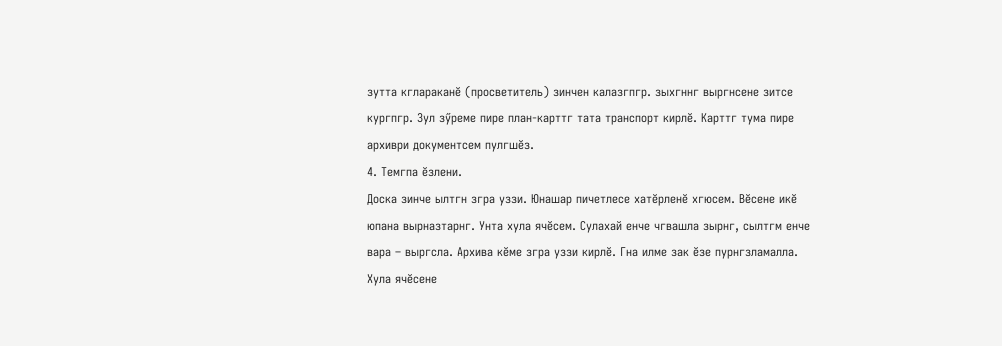зутта кглараканĕ (просветитель) зинчен калазгпгр. зыхгннг выргнсене зитсе кургпгр. Зул зӳреме пире план-карттг тата транспорт кирлĕ. Карттг тума пире архиври документсем пулгшĕз.
4. Темгпа ĕзлени.
Доска зинче ылтгн згра уззи. Юнашар пичетлесе хатĕрленĕ хгюсем. Вĕсене икĕ юпана вырназтарнг. Унта хула ячĕсем. Сулахай енче чгвашла зырнг, сылтгм енче вара – выргсла. Архива кĕме згра уззи кирлĕ. Гна илме зак ĕзе пурнгзламалла. Хула ячĕсене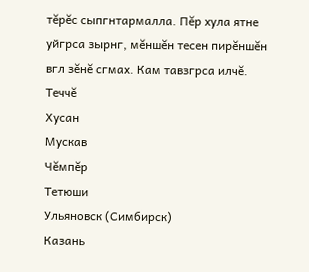тĕрĕс сыпгнтармалла. Пĕр хула ятне уйгрса зырнг, мĕншĕн тесен пирĕншĕн вгл зĕнĕ сгмах. Кам тавзгрса илчĕ.
Теччĕ
Хусан
Мускав
Чĕмпĕр
Тетюши
Ульяновск (Симбирск)
Казань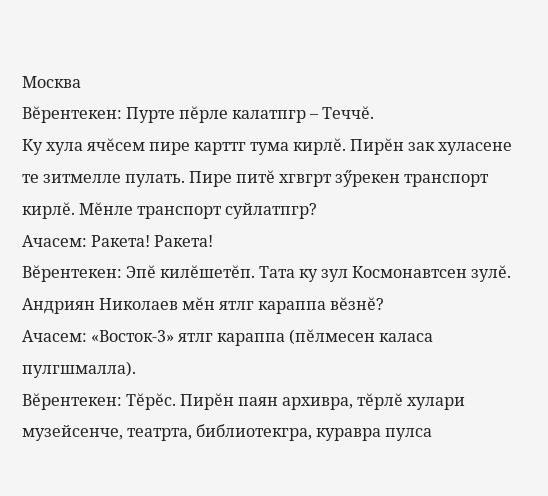Москва
Вĕрентекен: Пурте пĕрле калатпгр – Теччĕ.
Ку хула ячĕсем пире карттг тума кирлĕ. Пирĕн зак хуласене те зитмелле пулать. Пире питĕ хгвгрт зӳрекен транспорт кирлĕ. Мĕнле транспорт суйлатпгр?
Ачасем: Ракета! Ракета!
Вĕрентекен: Эпĕ килĕшетĕп. Тата ку зул Космонавтсен зулĕ. Андриян Николаев мĕн ятлг караппа вĕзнĕ?
Ачасем: «Восток-3» ятлг караппа (пĕлмесен каласа пулгшмалла).
Вĕрентекен: Тĕрĕс. Пирĕн паян архивра, тĕрлĕ хулари музейсенче, театрта, библиотекгра, куравра пулса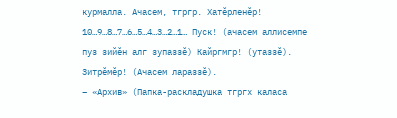курмалла. Ачасем, тгргр. Хатĕрленĕр! 10…9…8…7…6…5…4…3…2…1… Пуск! (ачасем аллисемпе пуз зийĕн алг зупаззĕ) Кайргмгр! (утаззĕ). Зитрĕмĕр! (Ачасем лараззĕ).
– «Архив» (Папка-раскладушка тгргх каласа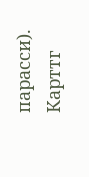парасси). Карттг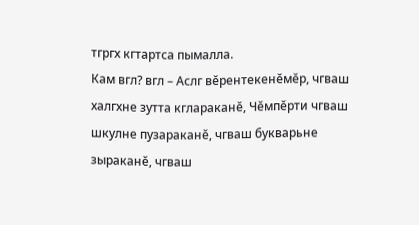тгргх кгтартса пымалла.
Кам вгл? вгл – Аслг вĕрентекенĕмĕр, чгваш халгхне зутта кглараканĕ, Чĕмпĕрти чгваш шкулне пузараканĕ, чгваш букварьне зыраканĕ, чгваш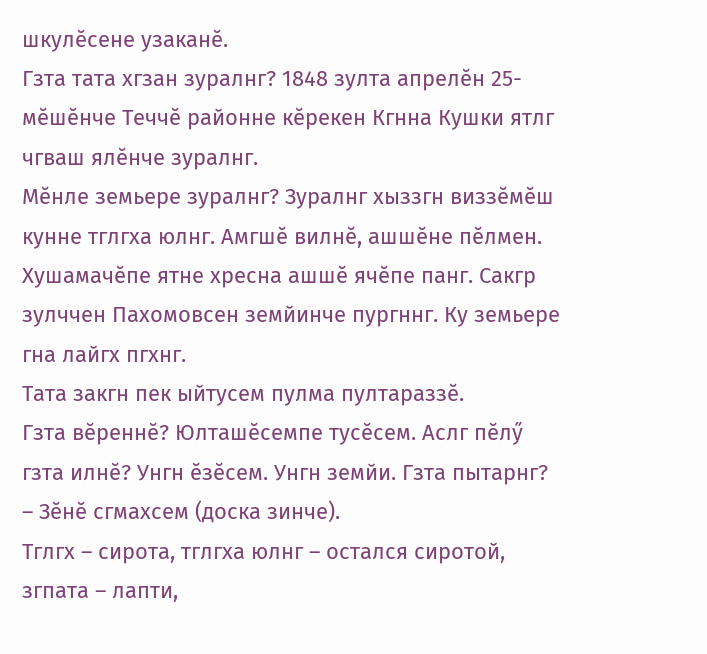шкулĕсене узаканĕ.
Гзта тата хгзан зуралнг? 1848 зулта апрелĕн 25-мĕшĕнче Теччĕ районне кĕрекен Кгнна Кушки ятлг чгваш ялĕнче зуралнг.
Мĕнле земьере зуралнг? Зуралнг хыззгн виззĕмĕш кунне тглгха юлнг. Амгшĕ вилнĕ, ашшĕне пĕлмен. Хушамачĕпе ятне хресна ашшĕ ячĕпе панг. Сакгр зулччен Пахомовсен земйинче пургннг. Ку земьере гна лайгх пгхнг.
Тата закгн пек ыйтусем пулма пултараззĕ.
Гзта вĕреннĕ? Юлташĕсемпе тусĕсем. Аслг пĕлӳ гзта илнĕ? Унгн ĕзĕсем. Унгн земйи. Гзта пытарнг?
– Зĕнĕ сгмахсем (доска зинче).
Тглгх – сирота, тглгха юлнг – остался сиротой, згпата – лапти,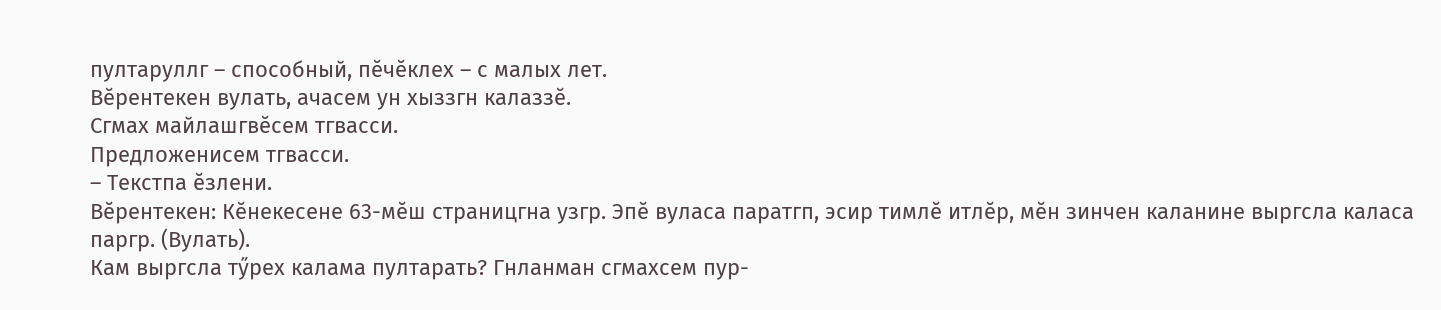пултаруллг – способный, пĕчĕклех – с малых лет.
Вĕрентекен вулать, ачасем ун хыззгн калаззĕ.
Сгмах майлашгвĕсем тгвасси.
Предложенисем тгвасси.
– Текстпа ĕзлени.
Вĕрентекен: Кĕнекесене 63-мĕш страницгна узгр. Эпĕ вуласа паратгп, эсир тимлĕ итлĕр, мĕн зинчен каланине выргсла каласа паргр. (Вулать).
Кам выргсла тӳрех калама пултарать? Гнланман сгмахсем пур-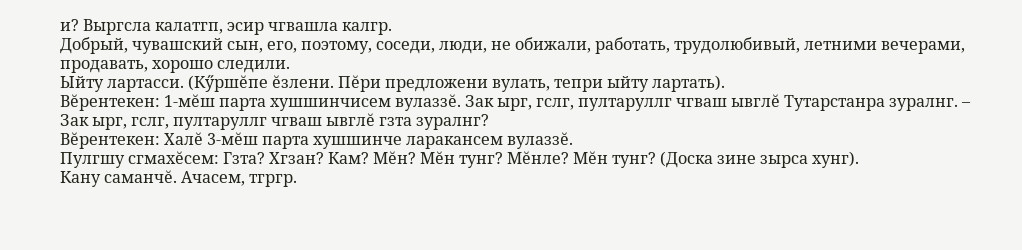и? Выргсла калатгп, эсир чгвашла калгр.
Добрый, чувашский сын, его, поэтому, соседи, люди, не обижали, работать, трудолюбивый, летними вечерами, продавать, хорошо следили.
Ыйту лартасси. (Кӳршĕпе ĕзлени. Пĕри предложени вулать, тепри ыйту лартать).
Вĕрентекен: 1-мĕш парта хушшинчисем вулаззĕ. Зак ырг, гслг, пултаруллг чгваш ывглĕ Тутарстанра зуралнг. – Зак ырг, гслг, пултаруллг чгваш ывглĕ гзта зуралнг?
Вĕрентекен: Халĕ 3-мĕш парта хушшинче ларакансем вулаззĕ.
Пулгшу сгмахĕсем: Гзта? Хгзан? Кам? Мĕн? Мĕн тунг? Мĕнле? Мĕн тунг? (Доска зине зырса хунг).
Кану саманчĕ. Ачасем, тгргр.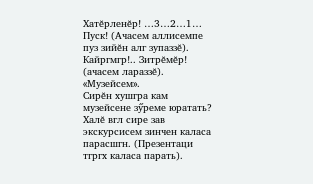Хатĕрленĕр! …3…2…1… Пуск! (Ачасем аллисемпе пуз зийĕн алг зупаззĕ). Кайргмгр!.. Зитрĕмĕр! (ачасем лараззĕ).
«Музейсем».
Сирĕн хушгра кам музейсене зӳреме юратать? Халĕ вгл сире зав экскурсисем зинчен каласа парасшгн. (Презентаци тгргх каласа парать).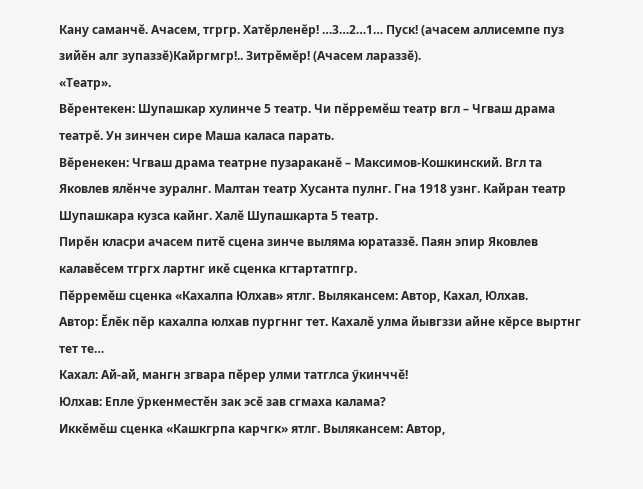Кану саманчĕ. Ачасем, тгргр. Хатĕрленĕр! …3…2…1… Пуск! (ачасем аллисемпе пуз зийĕн алг зупаззĕ)Кайргмгр!.. Зитрĕмĕр! (Ачасем лараззĕ).
«Театр».
Вĕрентекен: Шупашкар хулинче 5 театр. Чи пĕрремĕш театр вгл – Чгваш драма театрĕ. Ун зинчен сире Маша каласа парать.
Вĕренекен: Чгваш драма театрне пузараканĕ – Максимов-Кошкинский. Вгл та Яковлев ялĕнче зуралнг. Малтан театр Хусанта пулнг. Гна 1918 узнг. Кайран театр Шупашкара кузса кайнг. Халĕ Шупашкарта 5 театр.
Пирĕн класри ачасем питĕ сцена зинче выляма юратаззĕ. Паян эпир Яковлев калавĕсем тгргх лартнг икĕ сценка кгтартатпгр.
Пĕрремĕш сценка «Кахалпа Юлхав» ятлг. Вылякансем: Автор, Кахал, Юлхав.
Автор: Ĕлĕк пĕр кахалпа юлхав пургннг тет. Кахалĕ улма йывгззи айне кĕрсе выртнг тет те…
Кахал: Ай-ай, мангн згвара пĕрер улми татглса ӳкинччĕ!
Юлхав: Епле ӳркенместĕн зак эсĕ зав сгмаха калама?
Иккĕмĕш сценка «Кашкгрпа карчгк» ятлг. Вылякансем: Автор,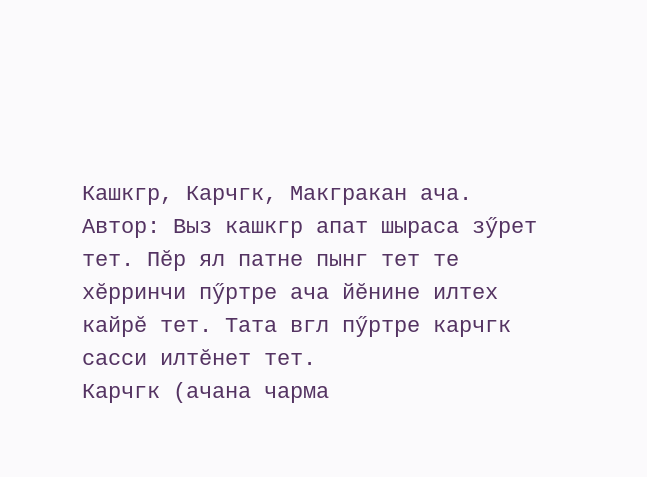Кашкгр, Карчгк, Макгракан ача.
Автор: Выз кашкгр апат шыраса зӳрет тет. Пĕр ял патне пынг тет те хĕрринчи пӳртре ача йĕнине илтех кайрĕ тет. Тата вгл пӳртре карчгк сасси илтĕнет тет.
Карчгк (ачана чарма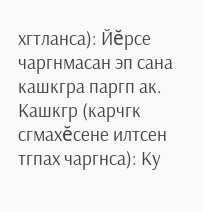хгтланса): Йĕрсе чаргнмасан эп сана кашкгра паргп ак.
Кашкгр (карчгк сгмахĕсене илтсен тгпах чаргнса): Ку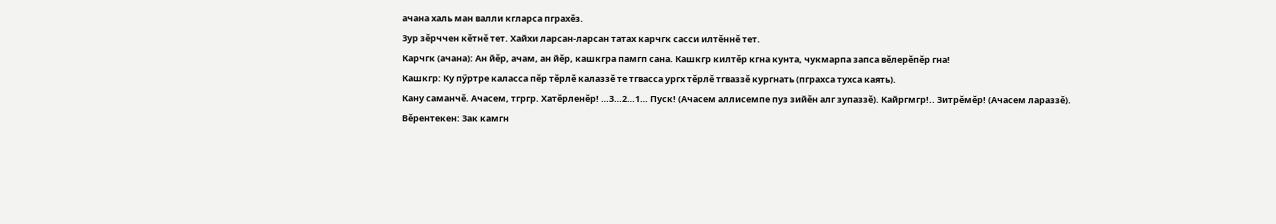ачана халь ман валли кгларса пграхĕз.
Зур зĕрччен кĕтнĕ тет. Хайхи ларсан-ларсан татах карчгк сасси илтĕннĕ тет.
Карчгк (ачана): Ан йĕр, ачам, ан йĕр, кашкгра памгп сана. Кашкгр килтĕр кгна кунта, чукмарпа запса вĕлерĕпĕр гна!
Кашкгр: Ку пӳртре каласса пĕр тĕрлĕ калаззĕ те тгвасса ургх тĕрлĕ тгваззĕ кургнать (пграхса тухса каять).
Кану саманчĕ. Ачасем, тгргр. Хатĕрленĕр! …3…2…1… Пуск! (Ачасем аллисемпе пуз зийĕн алг зупаззĕ). Кайргмгр!.. Зитрĕмĕр! (Ачасем лараззĕ).
Вĕрентекен: Зак камгн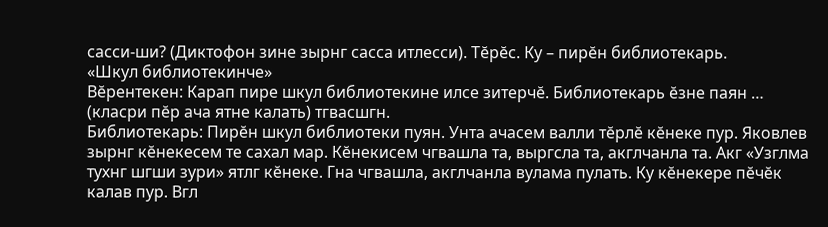сасси-ши? (Диктофон зине зырнг сасса итлесси). Тĕрĕс. Ку – пирĕн библиотекарь.
«Шкул библиотекинче»
Вĕрентекен: Карап пире шкул библиотекине илсе зитерчĕ. Библиотекарь ĕзне паян … (класри пĕр ача ятне калать) тгвасшгн.
Библиотекарь: Пирĕн шкул библиотеки пуян. Унта ачасем валли тĕрлĕ кĕнеке пур. Яковлев зырнг кĕнекесем те сахал мар. Кĕнекисем чгвашла та, выргсла та, акглчанла та. Акг «Узглма тухнг шгши зури» ятлг кĕнеке. Гна чгвашла, акглчанла вулама пулать. Ку кĕнекере пĕчĕк калав пур. Вгл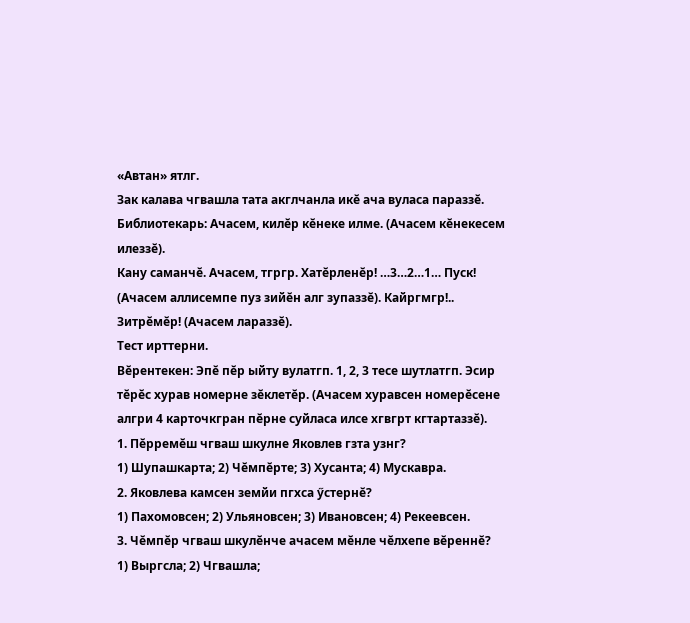«Автан» ятлг.
Зак калава чгвашла тата акглчанла икĕ ача вуласа параззĕ.
Библиотекарь: Ачасем, килĕр кĕнеке илме. (Ачасем кĕнекесем илеззĕ).
Кану саманчĕ. Ачасем, тгргр. Хатĕрленĕр! …3…2…1… Пуск! (Ачасем аллисемпе пуз зийĕн алг зупаззĕ). Кайргмгр!.. Зитрĕмĕр! (Ачасем лараззĕ).
Тест ирттерни.
Вĕрентекен: Эпĕ пĕр ыйту вулатгп. 1, 2, 3 тесе шутлатгп. Эсир тĕрĕс хурав номерне зĕклетĕр. (Ачасем хуравсен номерĕсене алгри 4 карточкгран пĕрне суйласа илсе хгвгрт кгтартаззĕ).
1. Пĕрремĕш чгваш шкулне Яковлев гзта узнг?
1) Шупашкарта; 2) Чĕмпĕрте; 3) Хусанта; 4) Мускавра.
2. Яковлева камсен земйи пгхса ӳстернĕ?
1) Пахомовсен; 2) Ульяновсен; 3) Ивановсен; 4) Рекеевсен.
3. Чĕмпĕр чгваш шкулĕнче ачасем мĕнле чĕлхепе вĕреннĕ?
1) Выргсла; 2) Чгвашла;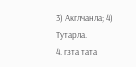3) Акглчанла; 4) Тутарла.
4. гзта тата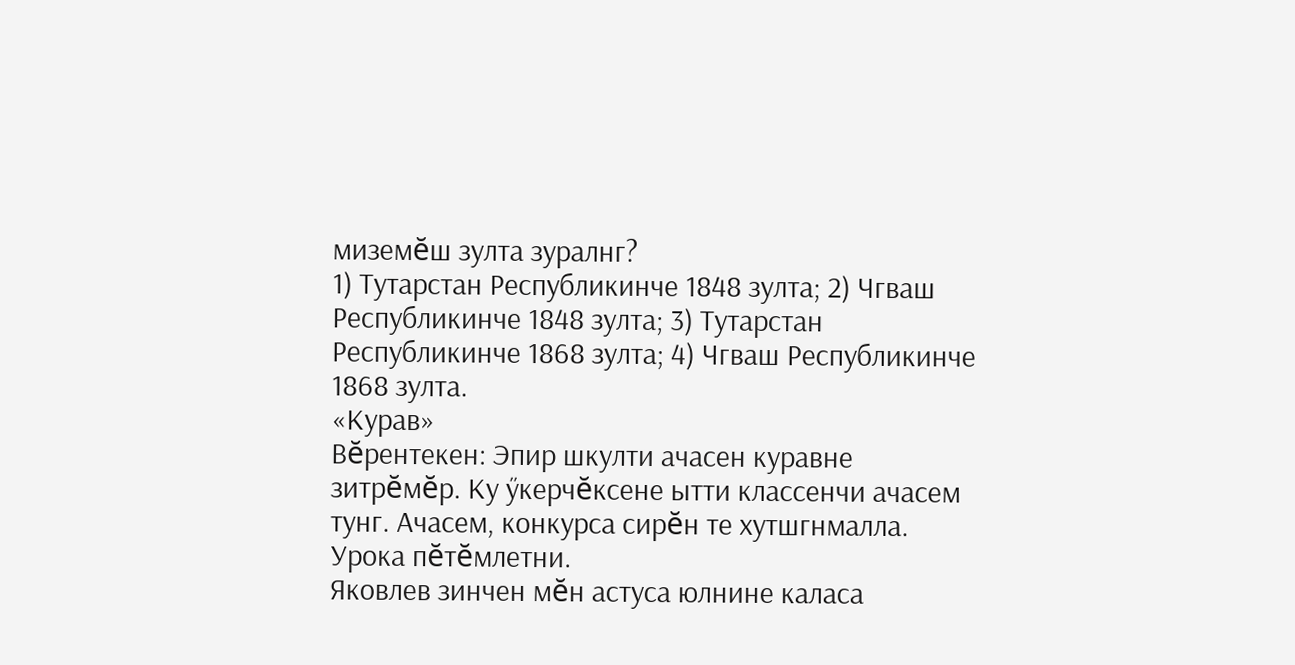миземĕш зулта зуралнг?
1) Тутарстан Республикинче 1848 зулта; 2) Чгваш Республикинче 1848 зулта; 3) Тутарстан Республикинче 1868 зулта; 4) Чгваш Республикинче 1868 зулта.
«Курав»
Вĕрентекен: Эпир шкулти ачасен куравне зитрĕмĕр. Ку ӳкерчĕксене ытти классенчи ачасем тунг. Ачасем, конкурса сирĕн те хутшгнмалла.
Урока пĕтĕмлетни.
Яковлев зинчен мĕн астуса юлнине каласа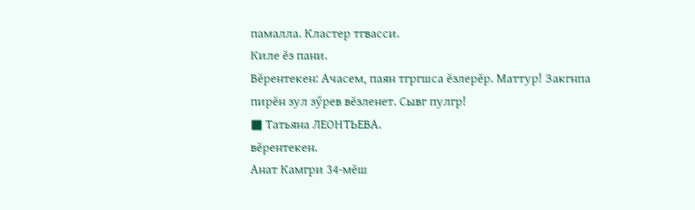памалла. Кластер тгвасси.
Киле ĕз пани.
Вĕрентекен: Ачасем, паян тгргшса ĕзлерĕр. Маттур! Закгнпа пирĕн зул зӳрев вĕзленет. Сывг пулгр!
■ Татьяна ЛЕОНТЬЕВА.
вĕрентекен.
Анат Камгри 34-мĕш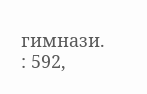гимнази.
: 592,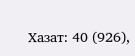Хазат: 40 (926),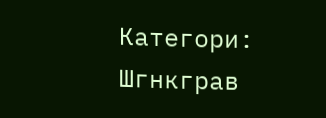Категори: Шгнкграв